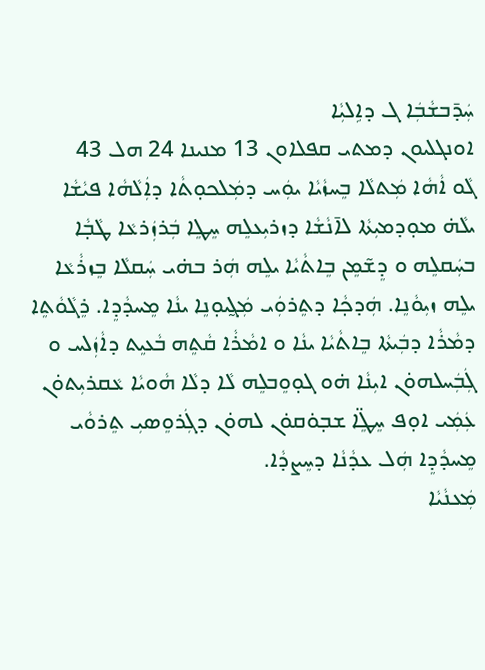ܚܲܕ̄ܒܫܵܒܲܐ ܓ ܕܐܹܠܝܼܵܐ
ܐܘܢܓܠܝܘܢ ܕܡܬܝ ܩܦܠܐܘܢ 13 ܡܢܝܢܐ 24 ܗܠ 43
ܓܵܘ ܐܵܗܵܐ ܡܲܬܠܵܐ ܒܸܚܙܵܝܵܐ ܝܘܲܚ ܕܡܲܠܟܘ̣ܬܵܐ ܕܐܲܠܵܗܵܐ ܦܝܵܫܵܐ ܝܠܵܗ̇ ܡܘ̣ܕܡܝܼܬܵܐ ܠܐ̄ܢܵܫܵܐ ܕܙܪܝܼܥܠܸܗ ܚܸܛܸܐ ܒܲܪܙܲܪܥܵܐ ܛܵܒ̣ܵܐ ܒܚܲܩܠܸܗ ܘ ܕܸܫ̃ܡܸܢ ܒܸܐܬܵܝܵܐ ܝܠܸܗ ܗܲܪ ܒܗ̇ܝ ܚܲܩܠܵܐ ܒܸܙܪܵܥܵܐ ܝܠܸܗ ܙܝܼܘܵܢܸܐ. ܗܲܕܟ̣ܵܐ ܕܬܸܪܘܲܝ ܡܲܓ̰ܝܘ̣ܢܸܐ ܝܢܵܐ ܡܸܚܕܵܕܸܐ. ܪܸܓܵܘܵܬܸܐ ܕܡܵܪܵܐ ܕܒܲܝܬܵܐ ܒܸܐܬܵܝܵܐ ܝܢܵܐ ܘ ܐܡܵܪܵܐ ܩܵܬܸܗ ܒܵܥܝܸܬ ܕܐܵܙܲܠܚ ܘ ܓܲܒܲܚܠܗܘ̇ܢ ܐܝܼܢܵܐ ܗ̇ܘ ܓܘ̣ܘܸܒܠܸܗ ܠܵܐ ܕܠܵܐ ܗܵܘܝܵܐ ܥܵܩܪܝܼܬܘ̇ܢ ܥܲܡܲܝ ܐܘ̣ܦ ܚܸܛܸ̈ܐ ܫܒ̣ܘ̇ܩܘ̇ܢ ܠܗܘ̇ܢ ܕܓܲܪܘܸܣܝܼ ܬܸܪܘܵܝ ܡܸܚܕܵܕܸܐ ܗܲܠ ܥܕܵܢܵܐ ܕܚܸܨܕܵܐ.
ܡܲܥܢܵܝܵܐ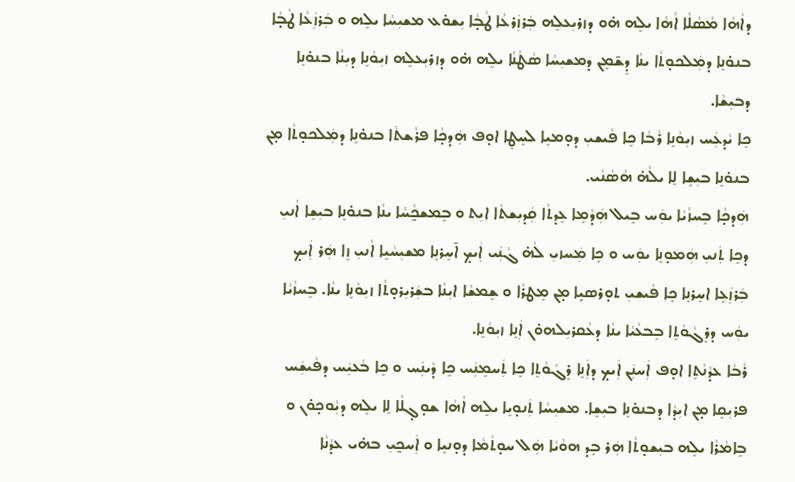ܕܐܵܗܵܐ ܡܵܣܵܠܵܐ ܐܵܗܵܐ ܝܠܸܗ ܗ̇ܘ ܕܙܪܝܼܥܠܸܗ ܒܲܪܙܲܪܥܵܐ ܛܵܒ̣ܵܐ ܝܼܫܘ̇ܥ ܡܫܝܼܚܵܐ ܝܠܸܗ ܘ ܒܲܪܙܲܥܵܐ ܛܵܒ̣ܵܐ ܒܢܘ̇ܢܸܐ ܕܡܲܠܟܘ̣ܬܵܐ ܝܢܵܐ ܕܸܫ̃ܡܸܢ ܕܡܫܝܼܚܵܐ ܣܵܛܵܢܵܐ ܝܠܸܗ ܗ̇ܘ ܕܙܪܝܼܥܠܸܗ ܙܝܼܘܵܢܸܐ ܕܝܼܢܵܐ ܒܢܘ̇ܢܸܐ ܕܒܝܼܫܵܐ.
ܟܸܐ ܝܵܕܥܲܚ ܙܝܼܘܵܢܸܐ ܪܵܒܵܐ ܟܸܐ ܦܵܝܫܝܼ ܕܘ̣ܡܝܸܐ ܠܚܸܛܸܐ ܐܘ̣ܦ ܗܲܕܟ̣ܵܐ ܦܪܵܫܬܵܐ ܒܢܘ̇ܢܸܐ ܕܡܲܠܟܘ̣ܬܵܐ ܡ̣ܢ ܒܢܘ̇ܢܸܐ ܒܝܼܫܸܐ ܠܸܐ ܝܠܵܗ̇ ܗܵܣܵܢܵܝ.
ܗܲܕܟ̣ܵܐ ܒܸܚܙܵܝܵܐ ܝܘܲܚ ܒܸܝܠ ܗܲܕܵܡܸܐ ܥܸܕܬܵܐ ܩܲܕܝܼܫܬܵܐ ܐܝܼܬ ܘ ܒܸܡܫܟ̰ܵܚܵܐ ܝܢܵܐ ܒܢܘ̇ܢܸܐ ܒܝܼܫܸܐ ܐܵܢܝܼ ܕܟܸܐ ܬܲܢܝܼ ܗܲܡܘ̣ܢܸܐ ܝܘܲܚ ܘ ܟܸܐ ܡܲܚܙܝܼ ܠܵܗ̇ ܓܵܢܲܝ ܐܲܝܟ̣ ܐ̄ܚܸܪܢܸܐ ܡܫܝܼܚܵܝܸܐ ܐܵܢܝܼ ܙܸܐ ܗܲܪ ܐܲܝܟ̣ ܒܲܪܙܲܥܸܐ ܐܚܸܪܢܸܐ ܟܸܐ ܦܵܝܫܝܼ ܬܘ̣ܪܣܝܼܸܐ ܡ̣ܢ ܡܸܛܪܵܐ ܘ ܫܸܡܫܵܐ ܐܝܼܢܵܐ ܒܫܲܪܝܼܪܘ̣ܬܵܐ ܙܝܼܘܵܢܸܐ ܝܢܵܐ. ܒܸܚܙܵܝܵܐ ܝܘܲܚ ܕܪܸܓܵܘܵܬܸܐ ܒܸܒܥܵܝܵܐ ܝܢܵܐ ܕܥܵܩܪܝܼܠܗܘ̇ܢ ܐܲܢܸܐ ܙܝܼܘܵܢܸܐ.
ܪܵܒܵܐ ܥܕܵܢܵܬܸܐ ܐܘ̣ܦ ܐܲܚܢܲܢ ܐܲܝܟ̣ ܕܐܲܢܸܐ ܪܸܓܵܘܵܬܸܐ ܟܸܐ ܬܲܚܡܸܢܲܚ ܟܸܐ ܕܵܝܢܲܚ ܘ ܟܸܐ ܒܵܥܝܲܚ ܕܦܵܝܫܲܚ ܦܪܝܼܩܸܐ ܡ̣ܢ ܐܝܼܕܵܐ ܕܒܢܘ̇ܢܸܐ ܒܝܼܫܸܐ. ܡܫܝܼܚܵܐ ܬܲܢܘ̣ܝܸܐ ܝܠܸܗ ܐܵܗܵܐ ܫܘ̣ܓ̣ܠܵܐ ܠܸܐ ܝܠܸܗ ܕܝܼܵܘܟ̣ܘ̇ܢ ܘ ܒܸܐܡܵܪܵܐ ܝܠܸܗ ܒܝܼܫܘ̣ܬܵܐ ܗܲܪ ܒܸܕ ܗܘܵܝܵܐ ܗܲܠ ܚܘ̣ܬܵܡܵܐ ܕܘ̣ܢܝܸܐ ܘ ܐܲܚܟ̰ܝܼ ܒܗ̇ܝ ܥܕܵܢܵܐ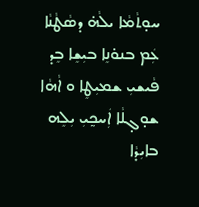ܚܘ̣ܬܵܡܵܐ ܝܠܵܗ̇ ܕܣܵܛܵܢܵܐ ܥܲܡ ܒܢܘ̇ܢܸܐ ܒܝܼܫܸܐ ܒܸܕ ܦܵܝܫܝܼ ܫܡܝܼܛܸܐ ܘ ܐܵܗܵܐ ܫܘ̣ܓ̣ܠܵܐ ܐܲܚܟ̰ܝܼ ܝܼܠܸܗ ܒܐܝܼܕܵܐ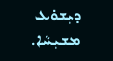ܕܝܼܫܘ̇ܥ ܡܫܝܼܚܵܐ.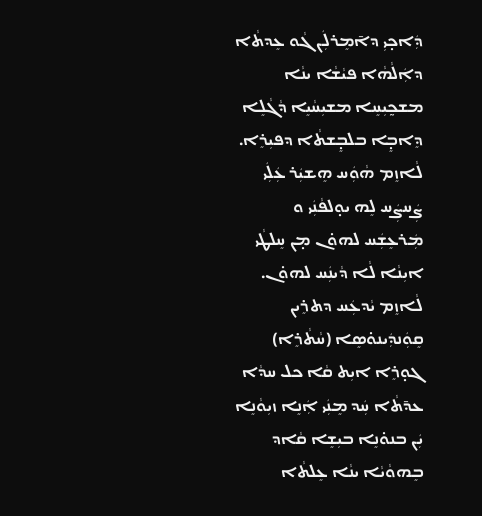ܕܲܐܟ̣ܝܼ ܕܐ̄ܡܸܪܠܲܢ ܓܵܘ ܥܸܕܬܵܐ ܕܐܲܠܵܗܵܐ ܦܝܵܫܵܐ ܝܢܵܐ ܡܫܟ̰ܝܼܚܸܐ ܡܫܝܼܚܵܝܸܐ ܕܵܓܵܠܸܐ ܕܸܐܒ̣ܸܐ ܒܠܒ̣ܸܫܬܵܐ ܕܦܝܼܪܸܐ. ܠܵܐܙܸܡ ܗܵܘܲܚ ܗܸܫܝܲܪ ܥܲܠܲܝ ܨܲܚܨܲܚ ܠܸܗ ܝܘ̣ܠܦܵܢܲܝ ܘ ܡܲܪܥܸܫܲܚ ܠܗܘ̇ܢ ܡ̣ܢ ܚܸܠܛܵܝ ܐܝܼܢܵܐ ܠܵܐ ܕܵܝܢܲܚ ܠܗܘ̇ܢ.
ܠܵܐܙܸܡ ܝܵܕܥܲܚ ܕܬܪܸܝܢ ܩܸܘܲܢܕܲܝܢܘ̇ܣܸܐ (ܚܵܬܵܪܸܐ) ܓܘ̣ܪܸܐ ܐܝܼܬ ܩܵܐ ܟܠ ܚܕܵܐ ܥܕ̄ܬܵܐ ܚܲܕ ܡܸܢܲܝ ܐܲܢܸܐ ܙܝܼܘܵܢܸܐ ܝܲܢ ܒܢܘ̇ܢܸܐ ܒܝܼܫܸܐ ܩܵܐܕ ܒܸܗܘܵܝܵܐ ܝܢܵܐ ܥܸܠܬܵܐ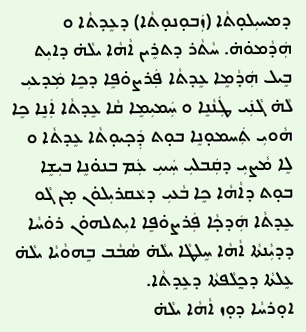ܕܡܚܝܼܠܘ̣ܬܵܐ (ܙܲܒܘ̣ܢܘ̣ܬܵܐ) ܕܥܸܕܬܵܐ ܘ ܗܲܕܵܡܘ̇ܗ̇. ܚܵܬܵܪ ܕܬܪܸܝܢ ܐܵܗܵܐ ܝܠܵܗ̇ ܕܐܝܼܬ ܒܸܝܠ ܗܲܕܵܡܸܐ ܥܸܕܬܵܐ ܦܲܪܨܘ̇ܦܸܐ ܕܟܸܐ ܡܲܕܥܝܼ ܠܵܗ̇ ܓܵܢܲܝ ܛܲܢܵܢܸܐ ܘ ܚܲܡܝܼܡܸܐ ܩܵܐ ܥܸܕܬܵܐ ܐܲܢܸܐ ܟܸܐ ܗܵܘܝܼ ܬܲܚܡܘ̣ܢܸܐ ܒܘ̣ܬ ܕܲܟ̣ܝܘ̣ܬܵܐ ܥܸܕܬܵܐ ܘ ܠܸܐ ܡܵܨܝܼ ܕܩܲܒܠܝܼ ܚܲܝܝܼ ܥܲܡ ܒܢܘ̇ܢܸܐ ܒܝܼܫܸܐ ܒܘ̣ܬ ܕܐܵܗܵܐ ܟܸܐ ܒܵܥܝܼ ܕܥܵܩܪܝܼܠܘ̇ܢ ܡ̣ܢ ܓܵܘ ܥܸܕܬܵܐ ܗܲܕܟ̣ܵܐ ܦܲܪܨܘ̇ܦܸܐ ܐܝܼܬܠܗܘ̇ܢ ܪܘ̇ܚܵܐ ܕܕܝܼܵܢܬܵܐ ܐܵܗܵܐ ܚܸܠܛܵܐ ܝܠܵܗ̇ ܣܵܒܵܒ ܒܸܗܘܵܝܵܐ ܝܠܵܗ̇ ܥܸܠܬܵܐ ܕܟ̰ܠܵܦܬܵܐ ܕܥܸܕܬܵܐ.
ܐܘ̣ܪܚܵܐ ܕܘ̣ܙ ܐܵܗܵܐ ܝܠܵܗ̇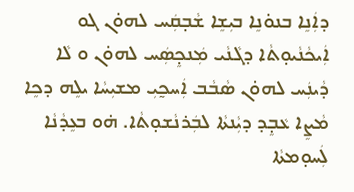ܕܐܲܢܸܐ ܒܢܘ̇ܢܸܐ ܒܝܼܫܸܐ ܫܵܒ̣ܩܲܚ ܠܗܘ̇ܢ ܓܘ ܐܲܝܟܵܢܵܝܘ̣ܬܵܐ ܕܓܵܢܵܝ ܡܲܢܟ̣ܸܣܲܚ ܠܗܘ̇ܢ ܘ ܠܵܐ ܕܵܝܢܲܚ ܠܗܘ̇ܢ ܣܵܒܵܒ ܐܲܚܟ̰ܝܼ ܡܫܝܼܚܵܐ ܝܠܸܗ ܕܟܸܐ ܡܵܨܸܐ ܥܵܒ̣ܸܕ ܕܝܼܵܢܬܵܐ ܠܒܲܪܢܵܫܘ̣ܬܵܐ. ܗ̇ܘ ܒܥܸܕܵܢܵܐ ܠܲܚܘ̣ܡܬܵܐ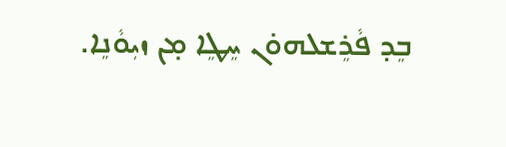ܒܸܕ ܦܵܪܸܫܠܗܘ̇ܢ ܚܸܛܸܐ ܡ̣ܢ ܙܝܼܘܵܢܸܐ.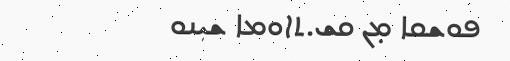ܦܘܫܩܐ ܡ̣ܢ ܩܫ.ܬܐܘܡܐ ܫܝܼܢܘ